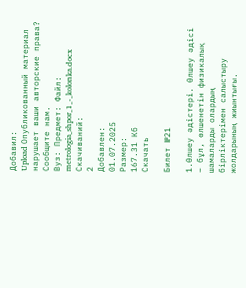Добавил:
Upload Опубликованный материал нарушает ваши авторские права? Сообщите нам.
Вуз: Предмет: Файл:
metrologia_shpor_1_-_kolonka.docx
Скачиваний:
2
Добавлен:
01.07.2025
Размер:
167.31 Кб
Скачать

Билет №21

1.Өлшеу әдістері. Өлшеу әдісі – бұл, өлшенетін физикалық шамаларды олардың бірліктерімен салыстыру жолдарының жиынтығы.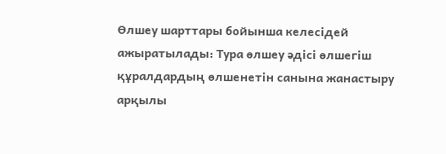Өлшеу шарттары бойынша келесідей ажыратылады: Тура өлшеу әдісі өлшегіш құралдардың өлшенетін санына жанастыру арқылы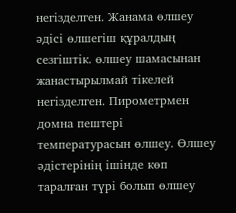негізделген. Жанама өлшеу әдісі өлшегіш құралдың сезгіштік. өлшеу шамасынан жанастырылмай тікелей негізделген. Пирометрмен домна пештері температурасын өлшеу. Өлшеу әдістерінің ішінде көп таралған түрі болып өлшеу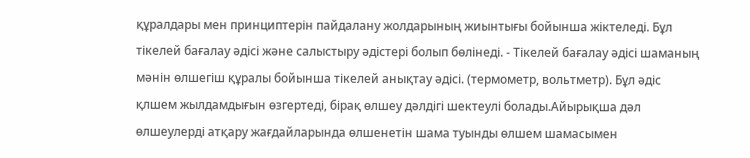құралдары мен принциптерін пайдалану жолдарының жиынтығы бойынша жіктеледі. Бұл тікелей бағалау әдісі және салыстыру әдістері болып бөлінеді. - Тікелей бағалау әдісі шаманың мәнін өлшегіш құралы бойынша тікелей анықтау әдісі. (термометр, вольтметр). Бұл әдіс қлшем жылдамдығын өзгертеді, бірақ өлшеу дәлдігі шектеулі болады.Айырықша дәл өлшеулерді атқару жағдайларында өлшенетін шама туынды өлшем шамасымен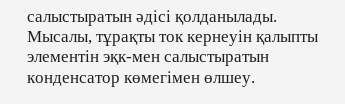салыстыратын әдісі қолданылады. Мысалы, тұрақты ток кернеуін қалыпты элементін эқк-мен салыстыратын конденсатор көмегімен өлшеу.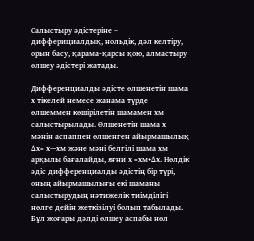Салыстыру әдістеріне – дифферициалдық, нольдік, дәл келтіру, орын басу, қарама-қарсы қою, алмастыру өлшеу әдістері жатады.

Дифференциалды әдісте өлшенетін шама х тікелей немесе жанама түрде өлшеммен көшірілетін шамамен хм салыстырылады. Өлшенетін шама х мәнін аспаппен өлшенген айырмашылық ∆х= х—хм және мәні белгілі шама хм арқылы бағалайды, яғни х =хм+∆х. Нөлдік әдіс дифференциалды әдістің бір түрі, оның айырмашылығы екі шаманы салыстырудың нәтижелік тиімділігі нөлге дейін жеткізілуі болып табылады. Бұл жоғары дәлді өлшеу аспабы нөл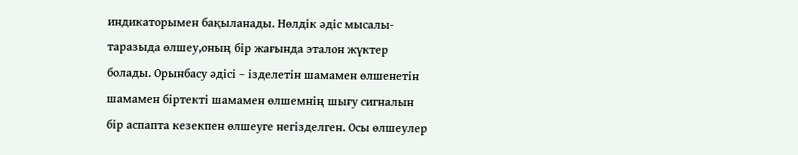индикаторымен бақыланады. Нөлдік әдіс мысалы- таразыда өлшеу,оның бір жағында эталон жүктер болады. Орынбасу әдісі – ізделетін шамамен өлшенетін шамамен біртекті шамамен өлшемнің шығу сигналын бір аспапта кезекпен өлшеуге негізделген. Осы өлшеулер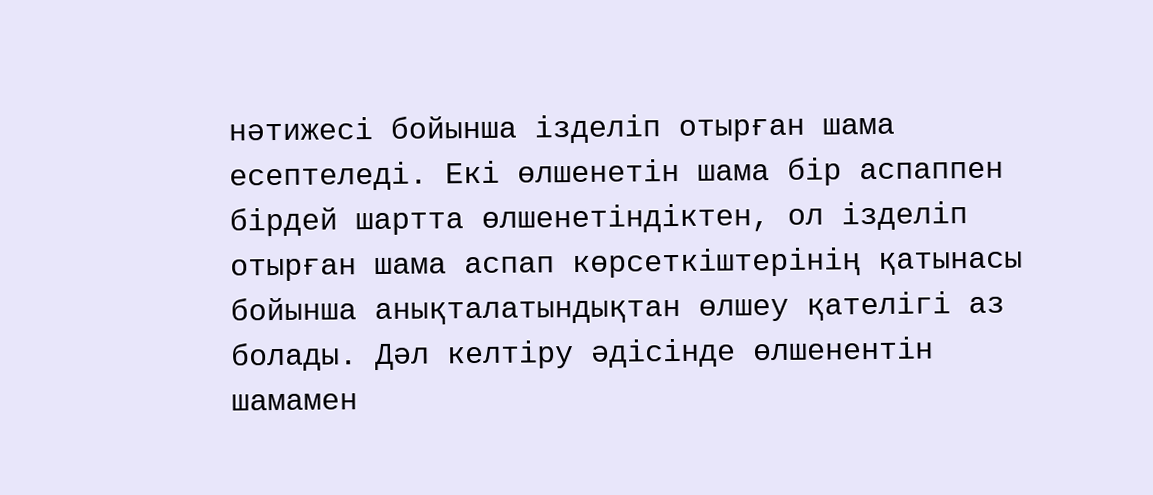нәтижесі бойынша ізделіп отырған шама есептеледі. Екі өлшенетін шама бір аспаппен бірдей шартта өлшенетіндіктен, ол ізделіп отырған шама аспап көрсеткіштерінің қатынасы бойынша анықталатындықтан өлшеу қателігі аз болады. Дәл келтіру әдісінде өлшенентін шамамен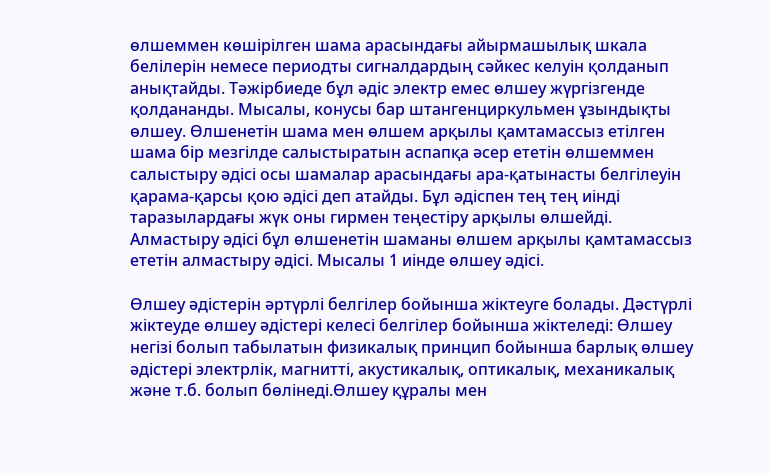өлшеммен көшірілген шама арасындағы айырмашылық шкала белілерін немесе периодты сигналдардың сәйкес келуін қолданып анықтайды. Тәжірбиеде бұл әдіс электр емес өлшеу жүргізгенде қолдананды. Мысалы, конусы бар штангенциркульмен ұзындықты өлшеу. Өлшенетін шама мен өлшем арқылы қамтамассыз етілген шама бір мезгілде салыстыратын аспапқа әсер ететін өлшеммен салыстыру әдісі осы шамалар арасындағы ара-қатынасты белгілеуін қарама-қарсы қою әдісі деп атайды. Бұл әдіспен тең тең иінді таразылардағы жүк оны гирмен теңестіру арқылы өлшейді. Алмастыру әдісі бұл өлшенетін шаманы өлшем арқылы қамтамассыз ететін алмастыру әдісі. Мысалы 1 иінде өлшеу әдісі.

Өлшеу әдістерін әртүрлі белгілер бойынша жіктеуге болады. Дәстүрлі жіктеуде өлшеу әдістері келесі белгілер бойынша жіктеледі: Өлшеу негізі болып табылатын физикалық принцип бойынша барлық өлшеу әдістері электрлік, магнитті, акустикалық, оптикалық, механикалық және т.б. болып бөлінеді.Өлшеу құралы мен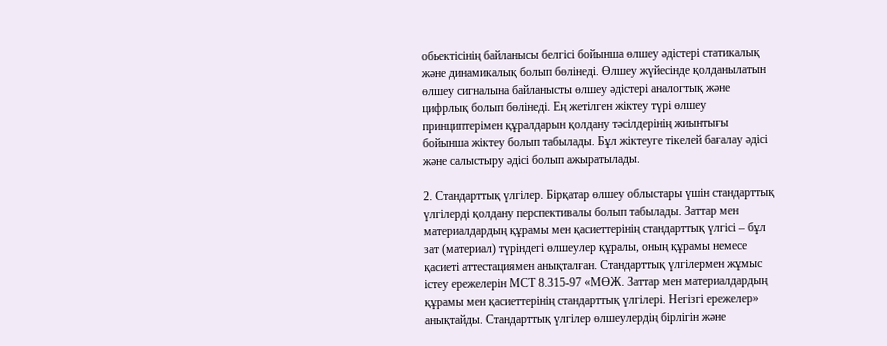обьектісінің байланысы белгісі бойынша өлшеу әдістері статикалық және динамикалық болып бөлінеді. Өлшеу жүйесінде қолданылатын өлшеу сигналына байланысты өлшеу әдістері аналогтық және цифрлық болып бөлінеді. Ең жетілген жіктеу түрі өлшеу принциптерімен құралдарын қолдану тәсілдерінің жиынтығы бойынша жіктеу болып табылады. Бұл жіктеуге тікелей бағалау әдісі және салыстыру әдісі болып ажыратылады.

2. Стандарттық үлгілер. Бірқатар өлшеу облыстары үшін стандарттық үлгілерді қолдану перспективалы болып табылады. Заттар мен материалдардың құрамы мен қасиеттерінің стандарттық үлгісі – бұл зат (материал) түріндегі өлшеулер құралы, оның құрамы немесе қасиеті аттестациямен анықталған. Стандарттық үлгілермен жұмыс істеу ережелерін МСТ 8.315-97 «МӨЖ. Заттар мен материалдардың құрамы мен қасиеттерінің стандарттық үлгілері. Негізгі ережелер» анықтайды. Стандарттық үлгілер өлшеулердің бірлігін және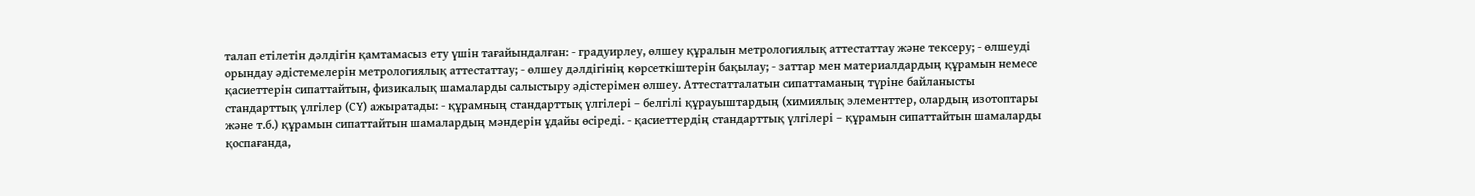талап етілетін дәлдігін қамтамасыз ету үшін тағайындалған: - градуирлеу, өлшеу құралын метрологиялық аттестаттау және тексеру; - өлшеуді орындау әдістемелерін метрологиялық аттестаттау; - өлшеу дәлдігінің көрсеткіштерін бақылау; - заттар мен материалдардың құрамын немесе қасиеттерін сипаттайтын, физикалық шамаларды салыстыру әдістерімен өлшеу. Аттестатталатын сипаттаманың түріне байланысты стандарттық үлгілер (СҮ) ажыратады: - құрамның стандарттық үлгілері – белгілі құрауыштардың (химиялық элементтер, олардың изотоптары және т.б.) құрамын сипаттайтын шамалардың мәндерін ұдайы өсіреді. - қасиеттердің стандарттық үлгілері – құрамын сипаттайтын шамаларды қоспағанда,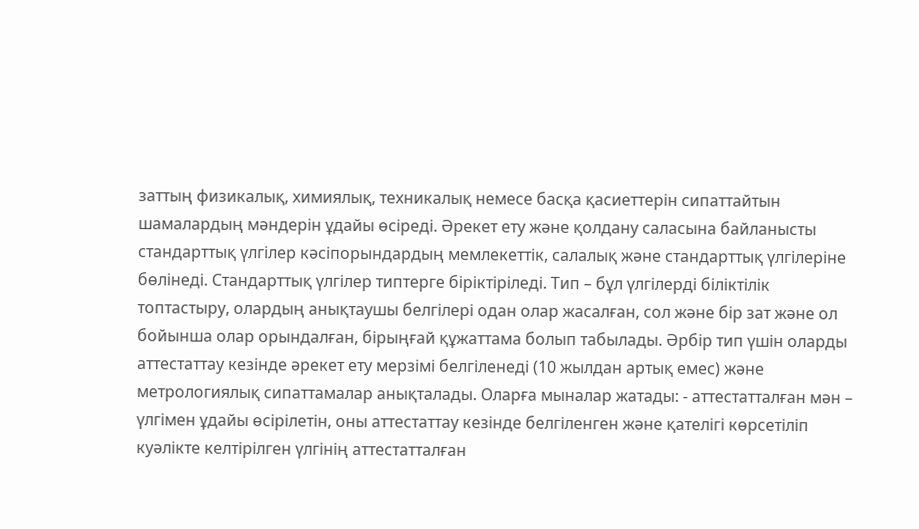заттың физикалық, химиялық, техникалық немесе басқа қасиеттерін сипаттайтын шамалардың мәндерін ұдайы өсіреді. Әрекет ету және қолдану саласына байланысты стандарттық үлгілер кәсіпорындардың мемлекеттік, салалық және стандарттық үлгілеріне бөлінеді. Стандарттық үлгілер типтерге біріктіріледі. Тип – бұл үлгілерді біліктілік топтастыру, олардың анықтаушы белгілері одан олар жасалған, сол және бір зат және ол бойынша олар орындалған, бірыңғай құжаттама болып табылады. Әрбір тип үшін оларды аттестаттау кезінде әрекет ету мерзімі белгіленеді (10 жылдан артық емес) және метрологиялық сипаттамалар анықталады. Оларға мыналар жатады: - аттестатталған мән – үлгімен ұдайы өсірілетін, оны аттестаттау кезінде белгіленген және қателігі көрсетіліп куәлікте келтірілген үлгінің аттестатталған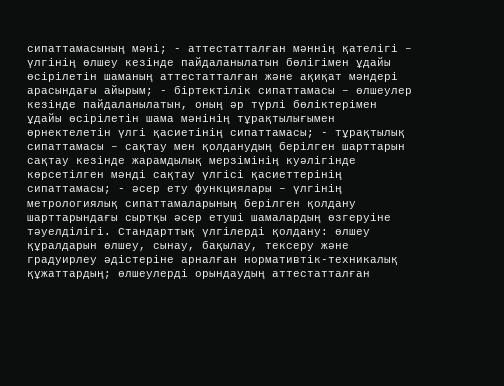сипаттамасының мәні; - аттестатталған мәннің қателігі – үлгінің өлшеу кезінде пайдаланылатын бөлігімен ұдайы өсірілетін шаманың аттестатталған және ақиқат мәндері арасындағы айырым; - біртектілік сипаттамасы – өлшеулер кезінде пайдаланылатын, оның әр түрлі бөліктерімен ұдайы өсірілетін шама мәнінің тұрақтылығымен өрнектелетін үлгі қасиетінің сипаттамасы; - тұрақтылық сипаттамасы – сақтау мен қолданудың берілген шарттарын сақтау кезінде жарамдылық мерзімінің куәлігінде көрсетілген мәнді сақтау үлгісі қасиеттерінің сипаттамасы; - әсер ету функциялары – үлгінің метрологиялық сипаттамаларының берілген қолдану шарттарындағы сыртқы әсер етуші шамалардың өзгеруіне тәуелділігі. Стандарттық үлгілерді қолдану: өлшеу құралдарын өлшеу, сынау, бақылау, тексеру және градуирлеу әдістеріне арналған нормативтік-техникалық құжаттардың; өлшеулерді орындаудың аттестатталған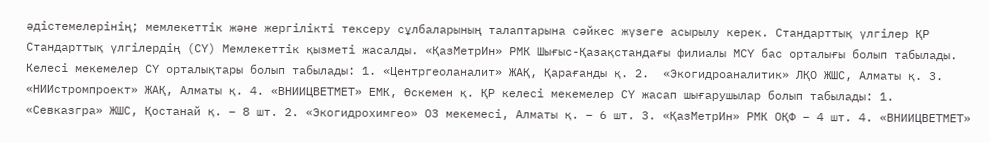әдістемелерінің; мемлекеттік және жергілікті тексеру сұлбаларының талаптарына сәйкес жүзеге асырылу керек. Стандарттық үлгілер ҚР Стандарттық үлгілердің (СҮ) Мемлекеттік қызметі жасалды. «ҚазМетрИн» РМК Шығыс-Қазақстандағы филиалы МСҮ бас орталығы болып табылады. Келесі мекемелер СҮ орталықтары болып табылады: 1. «Центргеоланалит» ЖАҚ, Қарағанды қ. 2.  «Экогидроаналитик» ЛҚО ЖШС, Алматы қ. 3. «НИИстромпроект» ЖАҚ, Алматы қ. 4. «ВНИИЦВЕТМЕТ» ЕМК, Өскемен қ. ҚР келесі мекемелер СҮ жасап шығарушылар болып табылады: 1.     «Севказгра» ЖШС, Қостанай қ. – 8 шт. 2. «Экогидрохимгео» ОЗ мекемесі, Алматы қ. – 6 шт. 3. «ҚазМетрИн» РМК ОҚФ – 4 шт. 4. «ВНИИЦВЕТМЕТ»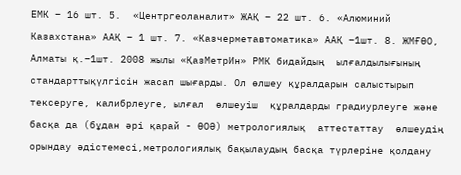ЕМК – 16 шт. 5.  «Центргеоланалит» ЖАҚ – 22 шт. 6. «Алюминий Казахстана» ААҚ – 1 шт. 7. «Казчерметавтоматика» ААҚ –1шт. 8. ЖМҒӨО, Алматы қ.–1шт. 2008 жылы «ҚазМетрИн» РМК бидайдың  ылғалдылығының  стандарттықүлгісін жасап шығарды. Ол өлшеу құралдарын салыстырып тексеруге, калибрлеуге, ылғал  өлшеуіш  құралдарды градиурлеуге және басқа да (бұдан әрі қарай - ӨОӘ) метрологиялық  аттестаттау  өлшеудің орындау әдістемесі,метрологиялық бақылаудың басқа түрлеріне қолдану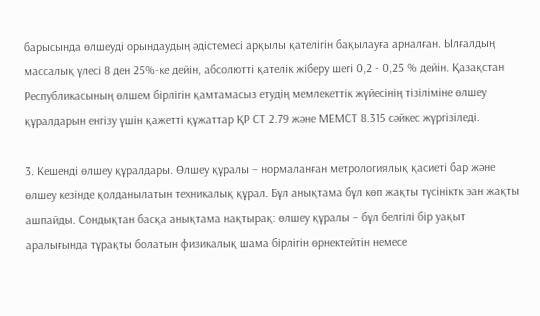барысында өлшеуді орындаудың әдістемесі арқылы қателігін бақылауға арналған. Ылғалдың массалық үлесі 8 ден 25%-ке дейін, абсолютті қателік жіберу шегі 0,2 - 0,25 % дейін. Қазақстан Республикасының өлшем бірлігін қамтамасыз етудің мемлекеттік жүйесінің тізіліміне өлшеу құралдарын енгізу үшін қажетті құжаттар ҚР СТ 2.79 және МЕМСТ 8.315 сәйкес жүргізіледі.

3. Кешенді өлшеу құралдары. Өлшеу құралы – нормаланған метрологиялық қасиеті бар және өлшеу кезінде қолданылатын техникалық құрал. Бұл анықтама бұл көп жақты түсініктк эан жақты ашпайды. Сондықтан басқа анықтама нақтырақ: өлшеу құралы – бұл белгілі бір уақыт аралығында тұрақты болатын физикалық шама бірлігін өрнектейтін немесе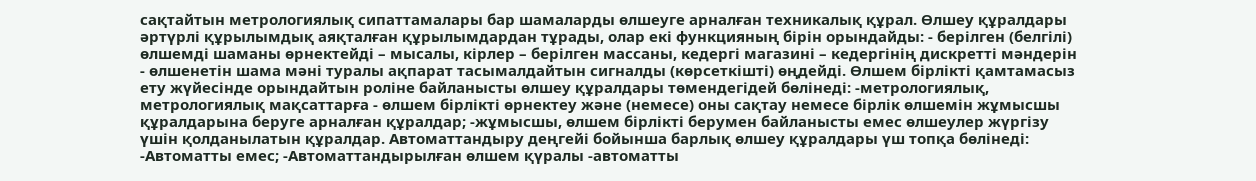сақтайтын метрологиялық сипаттамалары бар шамаларды өлшеуге арналған техникалық құрал. Өлшеу құралдары әртүрлі құрылымдық аяқталған құрылымдардан тұрады, олар екі функцияның бірін орындайды: - берілген (белгілі) өлшемді шаманы өрнектейді – мысалы, кірлер – берілген массаны, кедергі магазині – кедергінің дискретті мәндерін - өлшенетін шама мәні туралы ақпарат тасымалдайтын сигналды (көрсеткішті) өңдейді. Өлшем бірлікті қамтамасыз ету жүйесінде орындайтын роліне байланысты өлшеу құралдары төмендегідей бөлінеді: -метрологиялық, метрологиялық мақсаттарға - өлшем бірлікті өрнектеу және (немесе) оны сақтау немесе бірлік өлшемін жұмысшы құралдарына беруге арналған құралдар; -жұмысшы, өлшем бірлікті берумен байланысты емес өлшеулер жүргізу үшін қолданылатын құралдар. Автоматтандыру деңгейі бойынша барлық өлшеу құралдары үш топқа бөлінеді: -Автоматты емес; -Автоматтандырылған өлшем қүралы -автоматты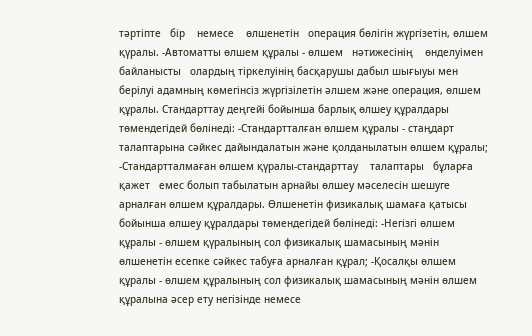тәртіпте   бір    немесе    өлшенетін   операция бөлігін жүргізетін, өлшем қүралы. -Автоматты өлшем құралы - өлшем   нәтижесінің    өнделуімен  байланысты   олардың тіркелуінің басқарушы дабыл шығыуы мен берілуі адамның көмегінсіз жүргізілетін әлшем және операция, өлшем құралы. Стандарттау деңгейі бойынша барлық өлшеу құралдары төмендегідей бөлінеді: -Стандартталған өлшем құралы - стаңдарт талаптарына сәйкес дайындалатын және қолданылатын өлшем құралы; -Стандартталмаған өлшем қүралы-стандарттау    талаптары   бұларға     қажет   емес болып табылатын арнайы өлшеу мәселесін шешуге арналған өлшем құралдары. Өлшенетін физикалық шамаға қатысы бойынша өлшеу құралдары төмендегідей бөлінеді: -Негізгі өлшем құралы - өлшем қүралының сол физикалық шамасының мәнін өлшенетін есепке сәйкес табуға арналған құрал; -Қосалқы өлшем құралы - өлшем құралының сол физикалық шамасының мәнін өлшем құралына әсер ету негізінде немесе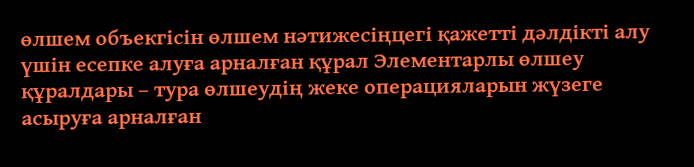өлшем объекгісін өлшем нәтижесіңцегі қажетті дәлдікті алу үшін есепке алуға арналған құрал Элементарлы өлшеу құралдары – тура өлшеудің жеке операцияларын жүзеге асыруға арналған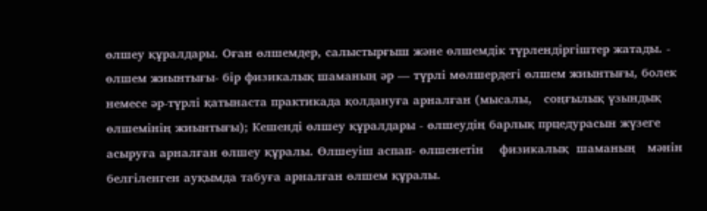өлшеу құралдары. Оған өлшемдер, салыстырғыш және өлшемдік түрлендіргіштер жатады. - өлшем жиынтығы- бір физикалық шаманың әр — түрлі мөлшердегі өлшем жиынтығы, болек немесе әр-түрлі қатынаста практикада қолдануға арналған (мысалы,   соңғылық үзындық өлшемінің жиынтығы); Кешенді өлшеу құралдары - өлшеудің барлық прцедурасын жүзеге асыруға арналған өлшеу құралы. Өлшеуіш аспап- өлшенетін    физикалық  шаманың   мәнін   белгіленген ауқымда табуға арналған өлшем құралы.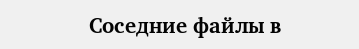Соседние файлы в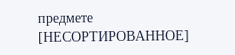предмете [НЕСОРТИРОВАННОЕ]